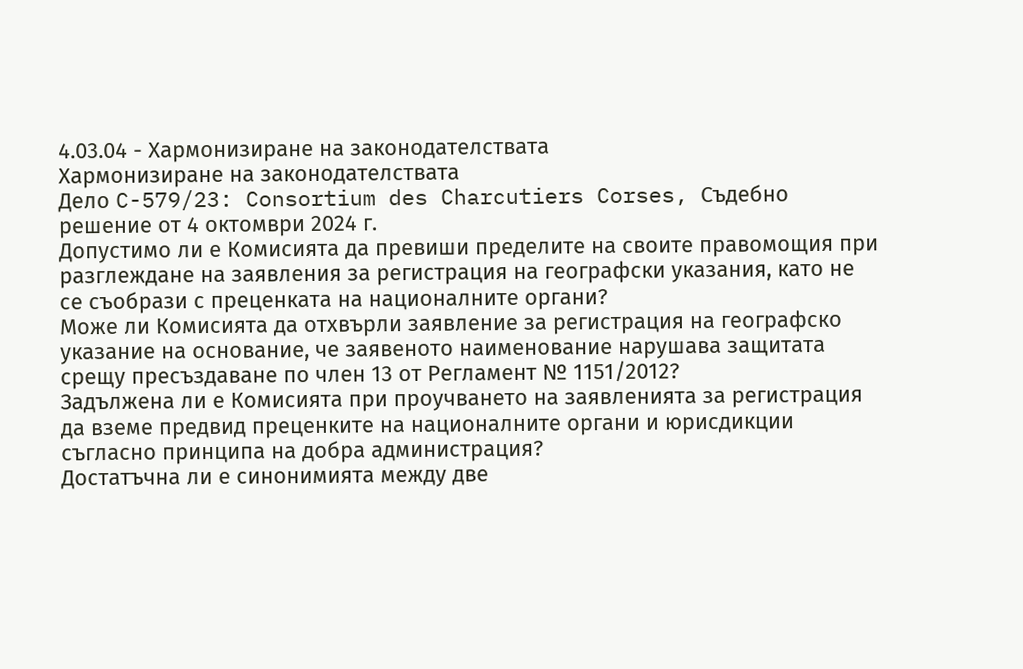4.03.04 - Хармонизиране на законодателствата
Хармонизиране на законодателствата
Дело C-579/23: Consortium des Charcutiers Corses, Съдебно решение от 4 октомври 2024 г.
Допустимо ли е Комисията да превиши пределите на своите правомощия при разглеждане на заявления за регистрация на географски указания, като не се съобрази с преценката на националните органи?
Може ли Комисията да отхвърли заявление за регистрация на географско указание на основание, че заявеното наименование нарушава защитата срещу пресъздаване по член 13 от Регламент № 1151/2012?
Задължена ли е Комисията при проучването на заявленията за регистрация да вземе предвид преценките на националните органи и юрисдикции съгласно принципа на добра администрация?
Достатъчна ли е синонимията между две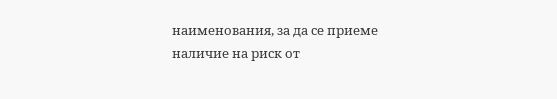наименования, за да се приеме наличие на риск от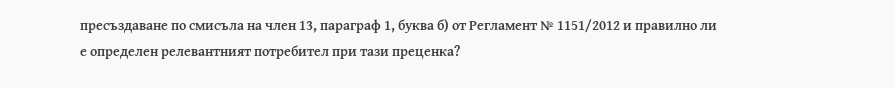пресъздаване по смисъла на член 13, параграф 1, буква б) от Регламент № 1151/2012 и правилно ли е определен релевантният потребител при тази преценка?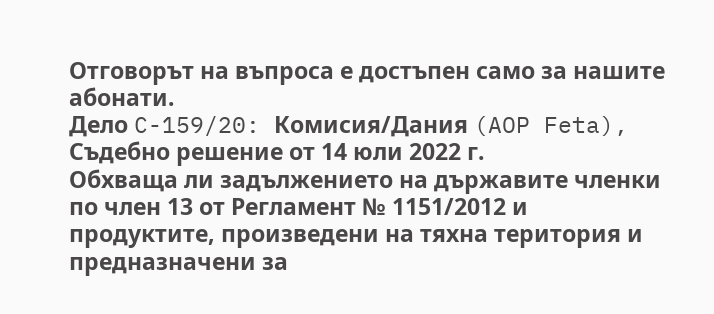Отговорът на въпроса е достъпен само за нашите абонати.
Дело C-159/20: Комисия/Дания (AOP Feta), Съдебно решение от 14 юли 2022 г.
Обхваща ли задължението на държавите членки по член 13 от Регламент № 1151/2012 и продуктите, произведени на тяхна територия и предназначени за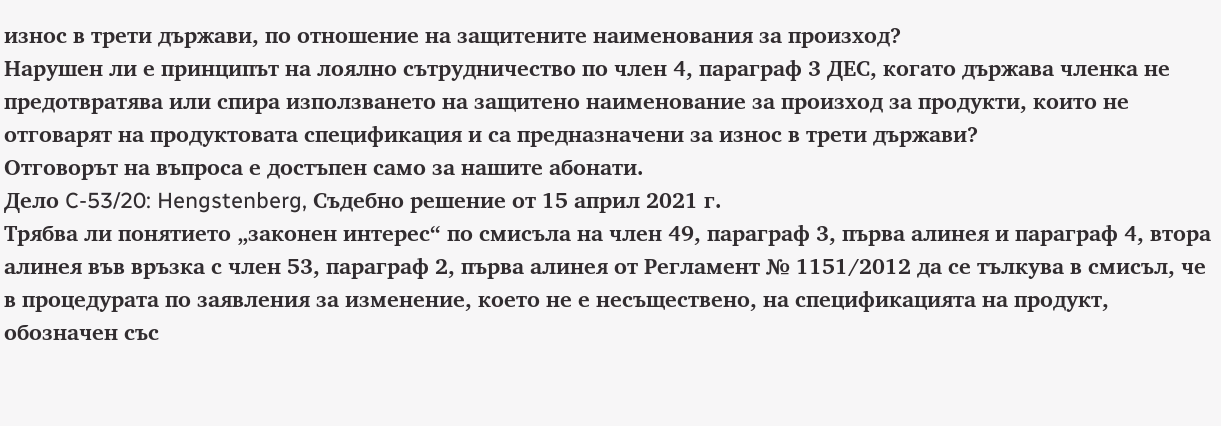износ в трети държави, по отношение на защитените наименования за произход?
Нарушен ли е принципът на лоялно сътрудничество по член 4, параграф 3 ДЕС, когато държава членка не предотвратява или спира използването на защитено наименование за произход за продукти, които не отговарят на продуктовата спецификация и са предназначени за износ в трети държави?
Отговорът на въпроса е достъпен само за нашите абонати.
Дело C-53/20: Hengstenberg, Съдебно решение от 15 април 2021 г.
Трябва ли понятието „законен интерес“ по смисъла на член 49, параграф 3, първа алинея и параграф 4, втора алинея във връзка с член 53, параграф 2, първа алинея от Регламент № 1151/2012 да се тълкува в смисъл, че в процедурата по заявления за изменение, което не е несъществено, на спецификацията на продукт, обозначен със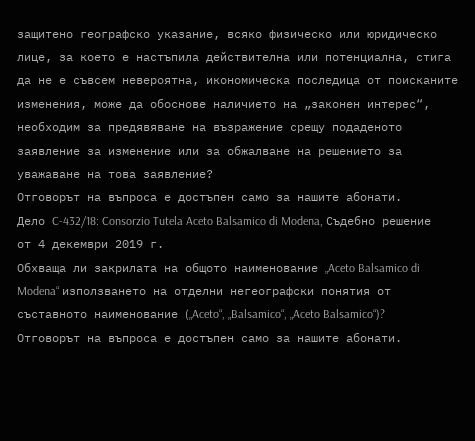защитено географско указание, всяко физическо или юридическо лице, за което е настъпила действителна или потенциална, стига да не е съвсем невероятна, икономическа последица от поисканите изменения, може да обоснове наличието на „законен интерес“, необходим за предявяване на възражение срещу подаденото заявление за изменение или за обжалване на решението за уважаване на това заявление?
Отговорът на въпроса е достъпен само за нашите абонати.
Дело C-432/18: Consorzio Tutela Aceto Balsamico di Modena, Съдебно решение от 4 декември 2019 г.
Обхваща ли закрилата на общото наименование „Aceto Balsamico di Modena“ използването на отделни негеографски понятия от съставното наименование („Aceto“, „Balsamico“, „Aceto Balsamico“)?
Отговорът на въпроса е достъпен само за нашите абонати.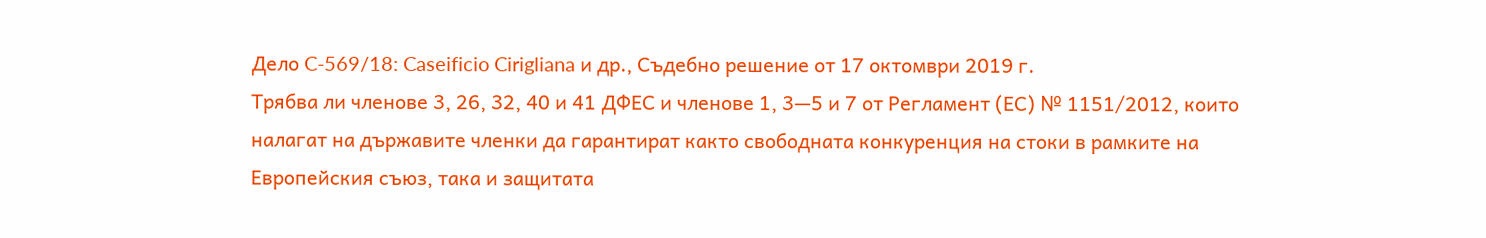Дело C-569/18: Caseificio Cirigliana и др., Съдебно решение от 17 октомври 2019 г.
Трябва ли членове 3, 26, 32, 40 и 41 ДФЕС и членове 1, 3—5 и 7 от Регламент (ЕС) № 1151/2012, които налагат на държавите членки да гарантират както свободната конкуренция на стоки в рамките на Европейския съюз, така и защитата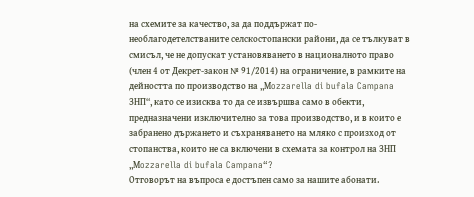на схемите за качество, за да поддържат по-необлагодетелстваните селскостопански райони, да се тълкуват в смисъл, че не допускат установяването в националното право (член 4 от Декрет-закон № 91/2014) на ограничение, в рамките на дейността по производство на „Мozzarella di bufala Campana ЗНП“, като се изисква то да се извършва само в обекти, предназначени изключително за това производство, и в които е забранено държането и съхраняването на мляко с произход от стопанства, които не са включени в схемата за контрол на ЗНП „Мozzarella di bufala Campana“?
Отговорът на въпроса е достъпен само за нашите абонати.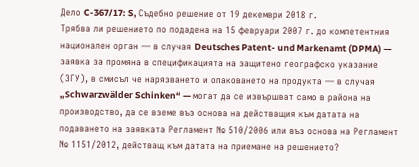Дело C-367/17: S, Съдебно решение от 19 декември 2018 г.
Трябва ли решението по подадена на 15 февруари 2007 г. до компетентния национален орган — в случая Deutsches Patent- und Markenamt (DPMA) — заявка за промяна в спецификацията на защитено географско указание (ЗГУ), в смисъл че нарязването и опаковането на продукта — в случая „Schwarzwälder Schinken“ — могат да се извършват само в района на производство, да се вземе въз основа на действащия към датата на подаването на заявката Регламент № 510/2006 или въз основа на Регламент № 1151/2012, действащ към датата на приемане на решението?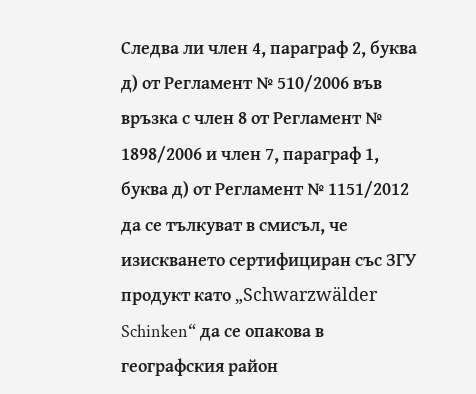Следва ли член 4, параграф 2, буква д) от Регламент № 510/2006 във връзка с член 8 от Регламент № 1898/2006 и член 7, параграф 1, буква д) от Регламент № 1151/2012 да се тълкуват в смисъл, че изискването сертифициран със ЗГУ продукт като „Schwarzwälder Schinken“ да се опакова в географския район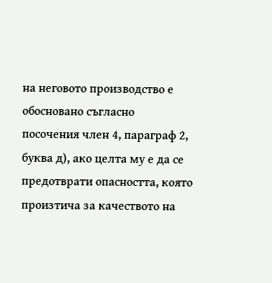на неговото производство е обосновано съгласно посочения член 4, параграф 2, буква д), ако целта му е да се предотврати опасността, която произтича за качеството на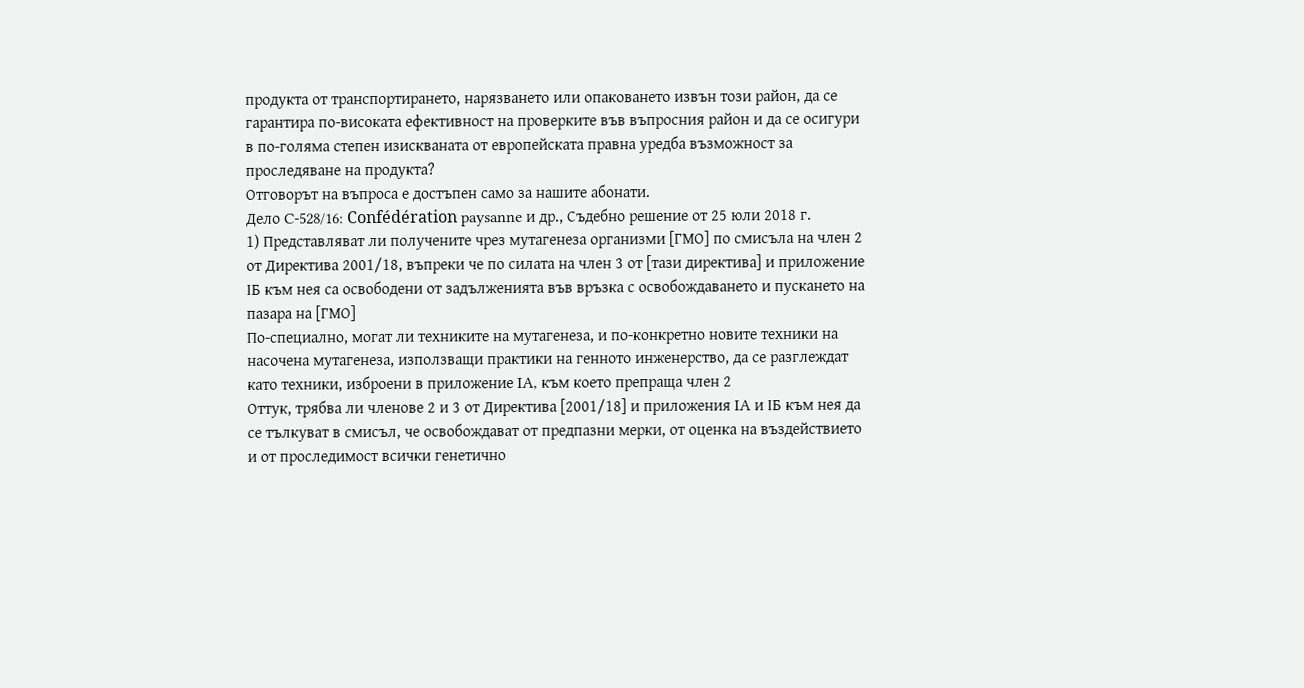продукта от транспортирането, нарязването или опаковането извън този район, да се гарантира по-високата ефективност на проверките във въпросния район и да се осигури в по-голяма степен изискваната от европейската правна уредба възможност за проследяване на продукта?
Отговорът на въпроса е достъпен само за нашите абонати.
Дело C-528/16: Confédération paysanne и др., Съдебно решение от 25 юли 2018 г.
1) Представляват ли получените чрез мутагенеза организми [ГМО] по смисъла на член 2 от Директива 2001/18, въпреки че по силата на член 3 от [тази директива] и приложение IБ към нея са освободени от задълженията във връзка с освобождаването и пускането на пазара на [ГМО]
По-специално, могат ли техниките на мутагенеза, и по-конкретно новите техники на насочена мутагенеза, използващи практики на генното инженерство, да се разглеждат като техники, изброени в приложение IA, към което препраща член 2
Оттук, трябва ли членове 2 и 3 от Директива [2001/18] и приложения IA и IБ към нея да се тълкуват в смисъл, че освобождават от предпазни мерки, от оценка на въздействието и от проследимост всички генетично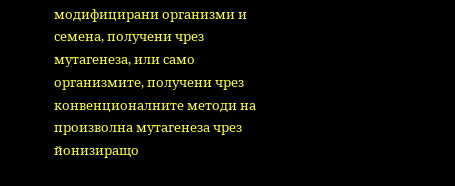модифицирани организми и семена, получени чрез мутагенеза, или само организмите, получени чрез конвенционалните методи на произволна мутагенеза чрез йонизиращо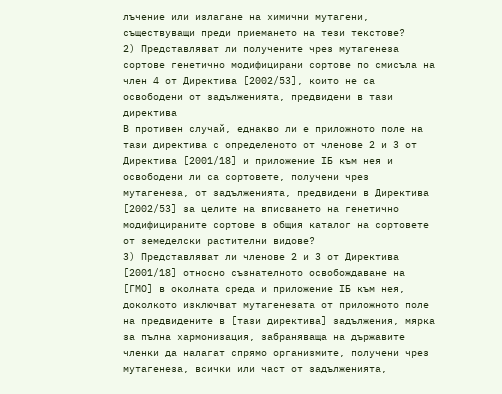лъчение или излагане на химични мутагени, съществуващи преди приемането на тези текстове?
2) Представляват ли получените чрез мутагенеза сортове генетично модифицирани сортове по смисъла на член 4 от Директива [2002/53], които не са освободени от задълженията, предвидени в тази директива
В противен случай, еднакво ли е приложното поле на тази директива с определеното от членове 2 и 3 от Директива [2001/18] и приложение IБ към нея и освободени ли са сортовете, получени чрез мутагенеза, от задълженията, предвидени в Директива [2002/53] за целите на вписването на генетично модифицираните сортове в общия каталог на сортовете от земеделски растителни видове?
3) Представляват ли членове 2 и 3 от Директива [2001/18] относно съзнателното освобождаване на [ГМО] в околната среда и приложение IБ към нея, доколкото изключват мутагенезата от приложното поле на предвидените в [тази директива] задължения, мярка за пълна хармонизация, забраняваща на държавите членки да налагат спрямо организмите, получени чрез мутагенеза, всички или част от задълженията,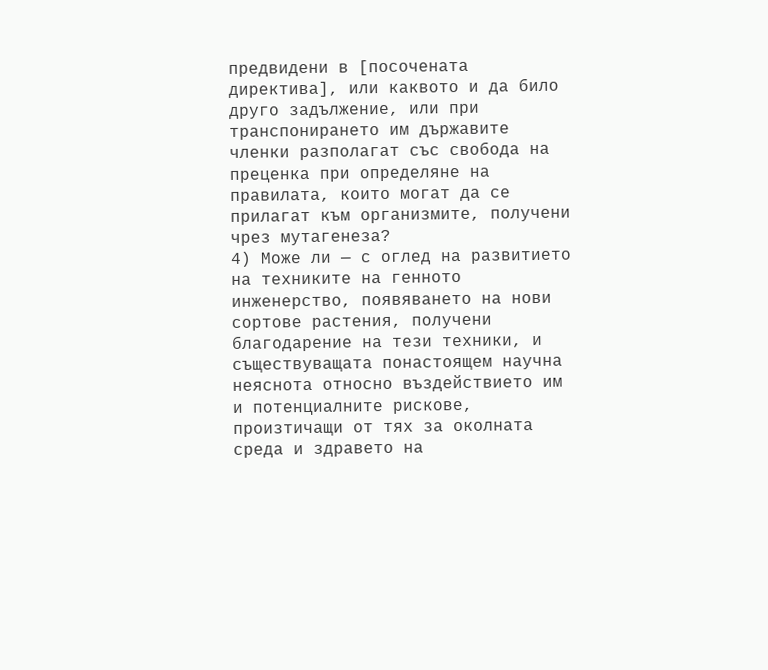предвидени в [посочената директива], или каквото и да било друго задължение, или при транспонирането им държавите членки разполагат със свобода на преценка при определяне на правилата, които могат да се прилагат към организмите, получени чрез мутагенеза?
4) Може ли — с оглед на развитието на техниките на генното инженерство, появяването на нови сортове растения, получени благодарение на тези техники, и съществуващата понастоящем научна неяснота относно въздействието им и потенциалните рискове, произтичащи от тях за околната среда и здравето на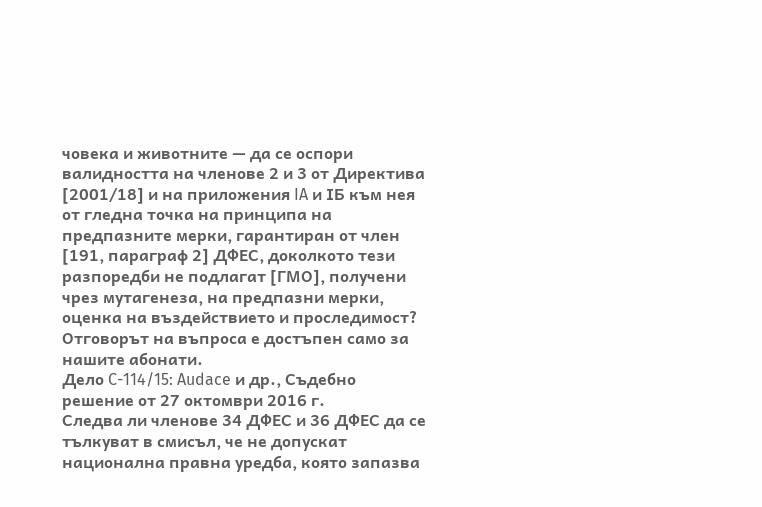човека и животните — да се оспори валидността на членове 2 и 3 от Директива [2001/18] и на приложения IA и IБ към нея от гледна точка на принципа на предпазните мерки, гарантиран от член [191, параграф 2] ДФЕС, доколкото тези разпоредби не подлагат [ГМО], получени чрез мутагенеза, на предпазни мерки, оценка на въздействието и проследимост?
Отговорът на въпроса е достъпен само за нашите абонати.
Дело C-114/15: Audace и др., Съдебно решение от 27 октомври 2016 г.
Следва ли членове 34 ДФЕС и 36 ДФЕС да се тълкуват в смисъл, че не допускат национална правна уредба, която запазва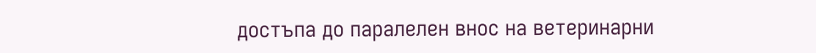достъпа до паралелен внос на ветеринарни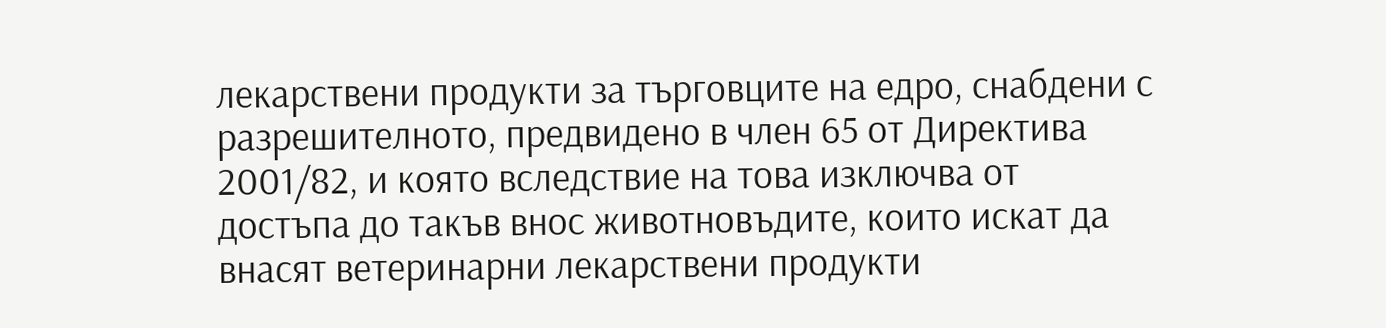лекарствени продукти за търговците на едро, снабдени с разрешителното, предвидено в член 65 от Директива 2001/82, и която вследствие на това изключва от достъпа до такъв внос животновъдите, които искат да внасят ветеринарни лекарствени продукти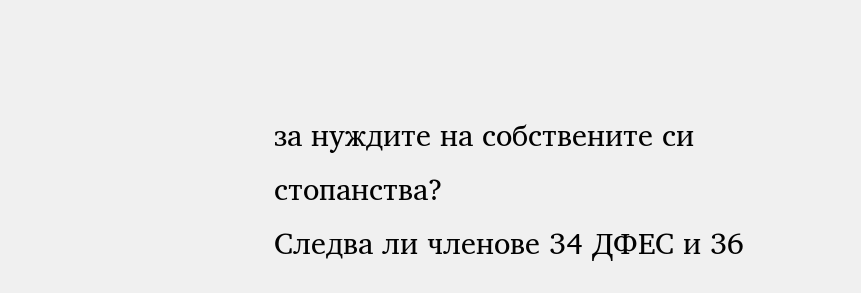за нуждите на собствените си стопанства?
Следва ли членове 34 ДФЕС и 36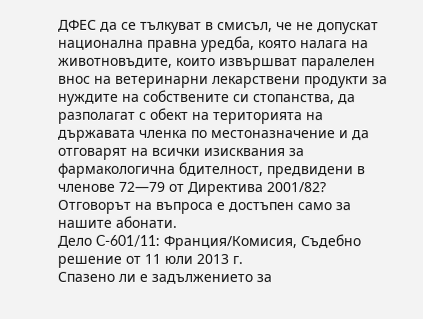ДФЕС да се тълкуват в смисъл, че не допускат национална правна уредба, която налага на животновъдите, които извършват паралелен внос на ветеринарни лекарствени продукти за нуждите на собствените си стопанства, да разполагат с обект на територията на държавата членка по местоназначение и да отговарят на всички изисквания за фармакологична бдителност, предвидени в членове 72—79 от Директива 2001/82?
Отговорът на въпроса е достъпен само за нашите абонати.
Дело C-601/11: Франция/Комисия, Съдебно решение от 11 юли 2013 г.
Спазено ли е задължението за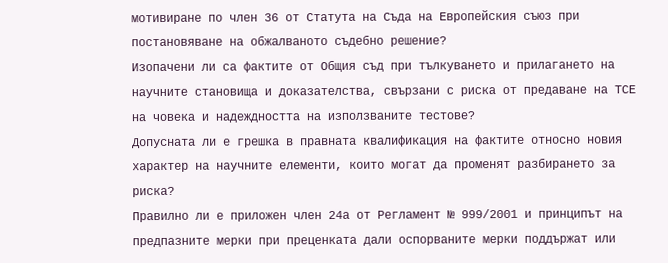мотивиране по член 36 от Статута на Съда на Европейския съюз при постановяване на обжалваното съдебно решение?
Изопачени ли са фактите от Общия съд при тълкуването и прилагането на научните становища и доказателства, свързани с риска от предаване на ТСЕ на човека и надеждността на използваните тестове?
Допусната ли е грешка в правната квалификация на фактите относно новия характер на научните елементи, които могат да променят разбирането за риска?
Правилно ли е приложен член 24а от Регламент № 999/2001 и принципът на предпазните мерки при преценката дали оспорваните мерки поддържат или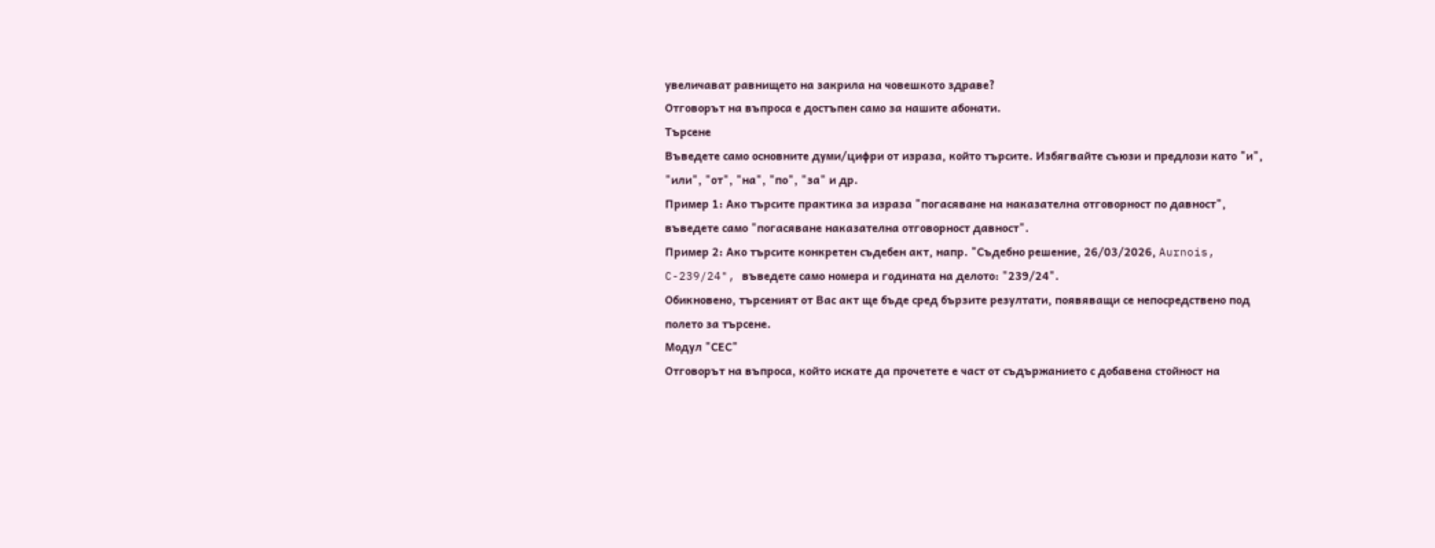увеличават равнището на закрила на човешкото здраве?
Отговорът на въпроса е достъпен само за нашите абонати.
Търсене
Въведете само основните думи/цифри от израза, който търсите. Избягвайте съюзи и предлози като "и", "или", "от", "на", "по", "за" и др.
Пример 1: Ако търсите практика за израза "погасяване на наказателна отговорност по давност", въведете само "погасяване наказателна отговорност давност".
Пример 2: Ако търсите конкретен съдебен акт, напр. "Съдебно решение, 26/03/2026, Aurnois, C-239/24", въведете само номера и годината на делото: "239/24".
Обикновено, търсеният от Вас акт ще бъде сред бързите резултати, появяващи се непосредствено под полето за търсене.
Модул "СЕС"
Отговорът на въпроса, който искате да прочетете е част от съдържанието с добавена стойност на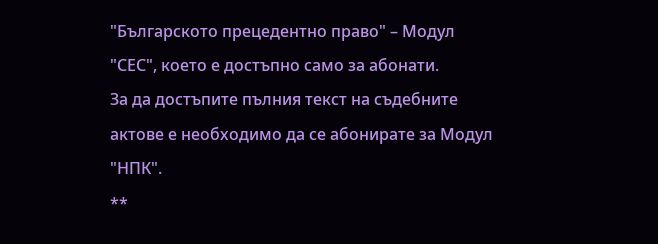"Българското прецедентно право" – Модул "СЕС", което е достъпно само за абонати.
За да достъпите пълния текст на съдебните актове е необходимо да се абонирате за Модул "НПК".
**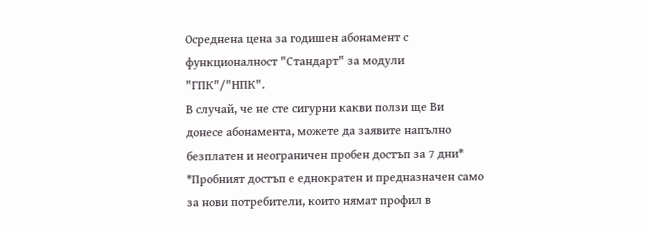Осреднена цена за годишен абонамент с функционалност "Стандарт" за модули "ГПК"/"НПК".
В случай, че не сте сигурни какви ползи ще Ви донесе абонамента, можете да заявите напълно безплатен и неограничен пробен достъп за 7 дни*
*Пробният достъп е еднократен и предназначен само за нови потребители, които нямат профил в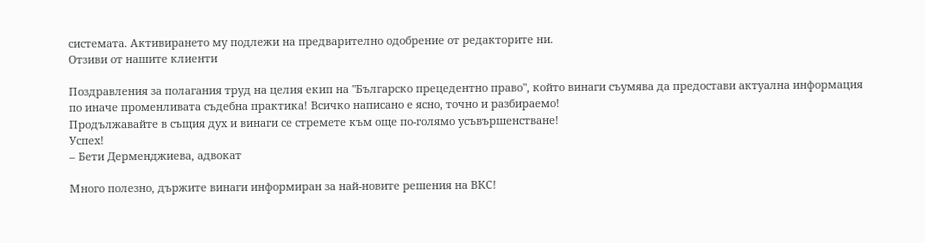системата. Активирането му подлежи на предварително одобрение от редакторите ни.
Отзиви от нашите клиенти

Поздравления за полагания труд на целия екип на "Българско прецедентно право", който винаги съумява да предостави актуална информация по иначе променливата съдебна практика! Всичко написано е ясно, точно и разбираемо!
Продължавайте в същия дух и винаги се стремете към още по-голямо усъвършенстване!
Успех!
– Бети Дерменджиева, адвокат

Много полезно, държите винаги информиран за най-новите решения на ВКС!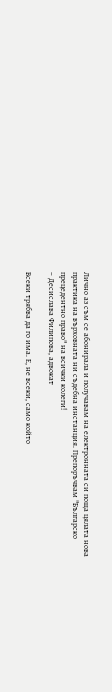Лично аз съм се абонирала и получавам на електронната си поща цялата нова практика на върховната ни съдебна инстанция. Препоръчвам "Българско прецедентно право" на всички колеги!
– Десислава Филипова, адвокат

Всеки трябва да го има. Е, не всеки, само който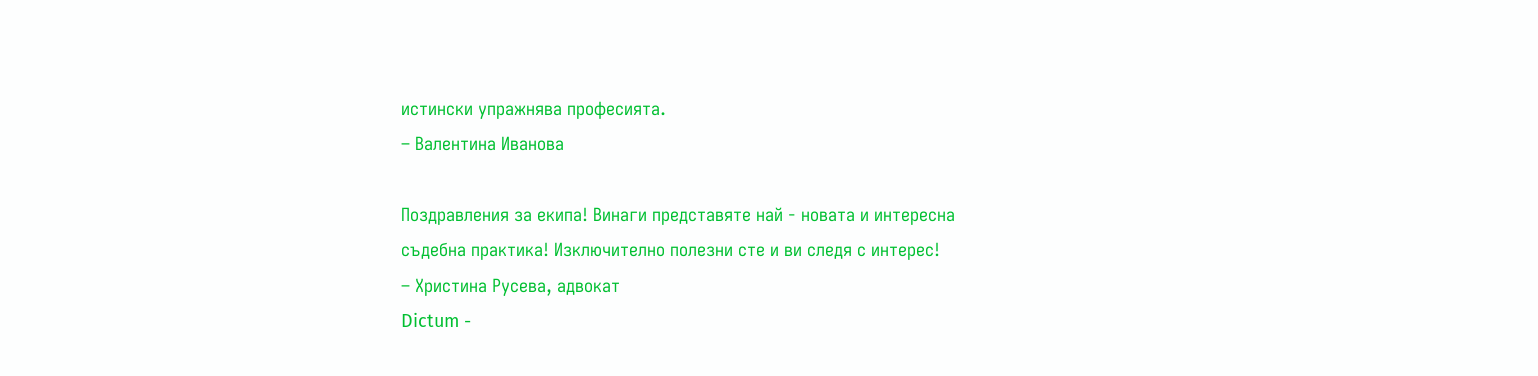истински упражнява професията.
– Валентина Иванова

Поздравления за екипа! Винаги представяте най - новата и интересна съдебна практика! Изключително полезни сте и ви следя с интерес!
– Христина Русева, адвокат
Dictum -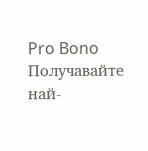Pro Bono
Получавайте най-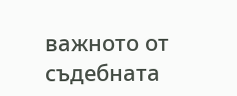важното от съдебната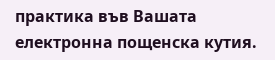практика във Вашата електронна пощенска кутия.